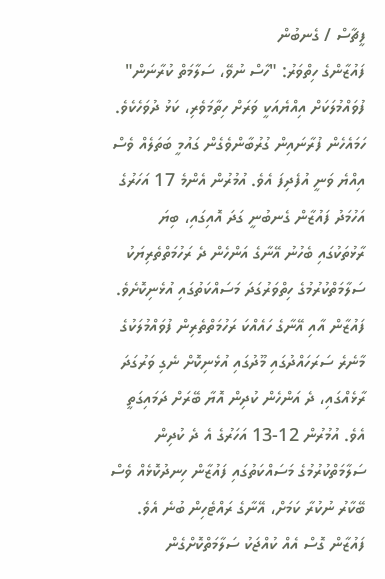ފީޗާސް / ގެނބުން
ފައުޒާންގެ ހިތްވަރު: "ހާސް ނުވޭ، ސަލާމަތް ކުރާނަން"
ފުވައްމުލަކަށް އިއްޔެއަކީ ވަރަށް ހިތާމަވެރި، ކަޅު ދުވަހެކެވެ. ހަމައެހެން ފުރާނައިން ގުރުބާންވެގެން ގައުމީ ބަތަލެއް ވެސް އިއްޔެ ވަނީ އުފެދިފަ އެވެ. އުމުރުން އެންމެ 17 އަހަރުގެ އަހުމަދު ފައުޒާން ގެނބުނީ ގަދަ އޮއިގައި، ބިޔަ ރާޅުތަކުގައި ބެހުނު އޭނާގެ އަންހެން ދެ ރަހުމަތްތެރިޔަކު ސަލާމަތްކުރުމުގެ ހިތްވަރުގަދަ މަސައްކަތުގައި އުޅެނިކޮށެވެ.
ފައުޒާން އާއި އޭނާގެ ހައެއްކަ ރަހުމަތްތެރިން ފުވައްމުލަކުގެ މާނެރެ ސަރަހައްދުގައި މޫދުގައި އުޅެނިކޮށް ނެގި ވަރުގަދަ ރާޅެއްގައި، ދެ އަންހެން ކުދިން އޮޔާ ބޭރަށް ދަމައިގަތީ އެވެ. އުމުރުން 12-13 އަހަރުގެ އެ ދެ ކުދިން ސަލާމަތްކުރުމުގެ މަސައްކަތުގައި ފައުޒާން ހިނދުކޮޅެއް ވެސް ބޭކާރު ނުކުރާ ކަމަށް، އޭނާގެ ރައްޓެހިން ބުނެ އެވެ.
ފައުޒާން ގޮސް އެއް ކުއްޖަކު ސަލާމަތްކޮށްގެން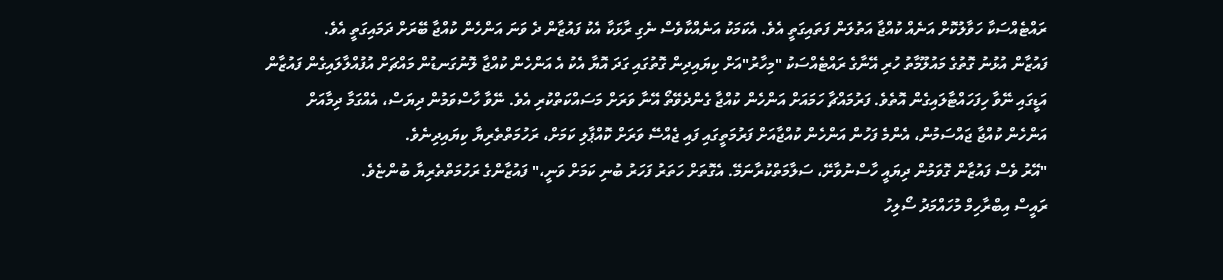ރައްޓެއްސަކާ ހަވާލުކޮށް އަނެއް ކުއްޖާ އަތުލަން ފަތައިގަތީ އެވެ. އެކަމަކު އަނެއްކާވެސް ނެގި ރާޅަކާ އެކު ފައުޒާން ދެ ވަނަ އަންހެން ކުއްޖާ ބޭރަށް ދަމައިގަތީ އެވެ.
ފައުޒާން އުޅުނު ގޮތުގެ މައުލޫމާތު ހުރި އޭނާގެ ރައްޓެއްސަކު "މިހާރު"އަށް ކިޔައިދިން ގޮތުގައި ގަދަ އޮޔާ އެކު އެ އަންހެން ކުއްޖާ ލޮނުގަނޑުން މައްޗަށް އުފުއްލާލައިގެން ފައުޒާން އަޑީގައި ނޭވާ ހިފަހައްޓާލައިގެން އޮތެވެ. ފަރުމައްޗާ ހަމައަށް އަންހެން ކުއްޖާ ގެންދެވޭތޯ އޭނާ ވަރަށް މަސައްކަތްކުރި އެވެ. ނޭވާ ހާސްވަމުން ދިޔަސް، އެއްގަމާ ދިމާއަށް އަންހެން ކުއްޖާ ޖައްސަމުން، އެންމެ ފަހުން އަންހެން ކުއްޖާއަށް ފަރުމަތީގައި ފައި ޖެއްސޭ ވަރަށް ކޮއްޕާލި ކަމަށް، ރަހުމަތްތެރިޔާ ކިޔައިދިނެވެ.
"އޭރު ވެސް ފައުޒާން ގޮވަމުން ދިޔައީ ހާސްނުވާށޭ، ސަލާމަތްކުރާނަމޭ. އެގޮތަށް ހަތަރު ފަހަރު ބުނި ކަމަށް ވަނީ،" ފައުޒާންގެ ރަހުމަތްތެރިޔާ ބުންޏެވެ.
ރައީސް އިބްރާހިމް މުހައްމަދު ސޯލިހު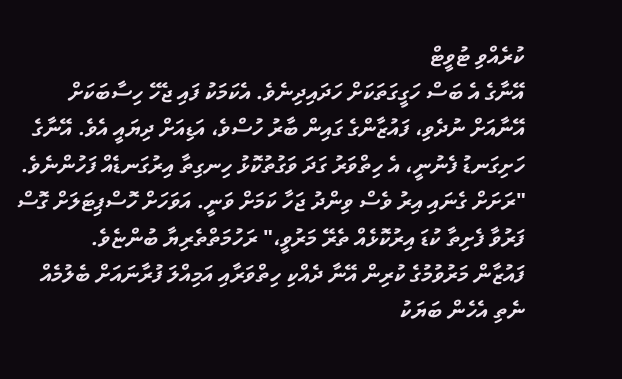ކުރެއްވި ޓުވީޓް
އޭނާގެ އެ ބަސް ހަގީގަތަކަށް ހަދައިދިނެވެ. އެކަމަކު ފައި ޖެހޭ ހިސާބަކަށް އޭނާއަށް ނުދެވި، ފައުޒާންގެ ގައިން ބާރު ހުސްވެ، އަޑިއަށް ދިޔައީ އެވެ. އޭނާގެ ހަށިގަނޑު ފެނުނީ، އެ ހިތްވަރު ގަދަ ވަގުތުކޮޅު ހިނގިތާ އިރުގަނޑެއް ފަހުންނެވެ.
"ރަށަށް ގެނައި އިރު ވެސް ވިންދު ޖަހާ ކަމަށް ވަނީ. އަވަހަށް ހޮސްޕިޓަލަށް ގޮސް ފަރުވާ ފެށިތާ ކުޑަ އިރުކޮޅެއް ތެރޭ މަރުވީ،" ރަހުމަތްތެރިޔާ ބުންޏެވެ.
ފައުޒާން މަރުވުމުގެ ކުރިން އޭނާ ދެއްކި ހިތްވަރާއި އަމިއްލަ ފުރާނައަށް ބެލުމެއް ނެތި އެހެން ބަޔަކު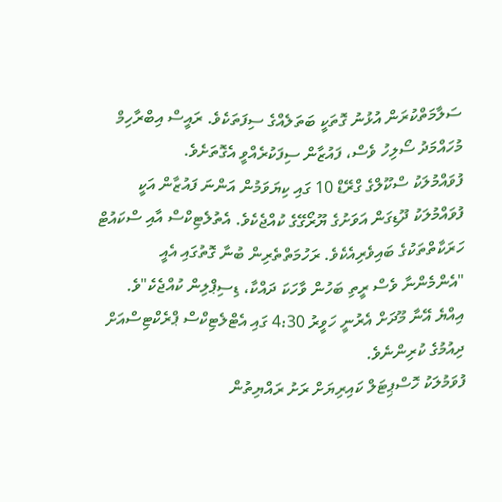ސަލާމަތްކުރަން އުޅުނު ގޮތަކީ ބަތަލެއްގެ ސިފަތަކެވެ. ރައީސް އިބްރާހިމް މުހައްމަދު ސޯލިހު ވެސް، ފައުޒާން ސިފަކުރެއްވީ އެގޮތަށެވެ.
ފުވައްމުލަކު ސްކޫލްގެ ގްރޭޑް 10 ގައި ކިޔަވަމުން އަންނަ ފައުޒާން އަކީ ފުވައްމުލަކު ދޫޑިގަން އަވަށުގެ ޔޫރޯގޭގެ ކުއްޖެކެވެ. އެތުލެޓިކްސް އާއި ސްކައުޓް ހަރަކާތްތަކުގެ ބައިވެރިއެކެވެ. ރަހުމަތްތެރިން ބުނާ ގޮތުގައި އެއީ "އެންމެންނާ ވެސް ރީތި ބަހުން ވާހަކަ ދައްކާ، ޑިސިޕްލިން ކުއްޖެކެ"ވެ.
އިއްޔެ އޭނާ މޫދަށް އެރުނީ ހަވީރު 4:30 ގައި އެޓްލެޓިކްސް ޕްރެކްޓިސްއަށް ދިއުމުގެ ކުރިންނެވެ.
ފުވަމުލަކު ހޮސްޕިޓަލް ކައިރިޔަށް ރަށު ރައްޔިތުން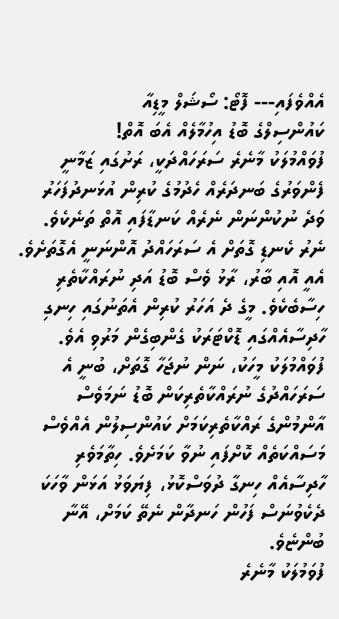އެއްވެފައި--- ފޮޓޯ: ސޯޝަލް މީޑިއާ
ކައުންސިލްގެ ބޮޑު އިހުމާލެއް އެބަ އޮތް!
ފުވައްމުލަކު މާނެރެ ސަރަހައްދަކީ، ރަށުގައި ޒަމާނީ ފެންވަރުގެ ބަނދަރެއް ހެދުމުގެ ކުރިން އުޅަނދުފަހަރު ވަދެ ނުކުންނަން ނެރެއް ކަނޑާފައި އޮތް ތަނެކެވެ. ނެރު ކެނޑި ގޮތަށް އެ ސަރަހައްދު އޮންނަނީ އެގޮތަށެވެ. އެއީ އޮއި ބާރު، ރާޅު ވެސް ބޮޑު އަދި ނުރައްކާތެރި ހިސާބެކެވެ. މީގެ ދެ އަހަރު ކުރިން އެތަނުގައި ހިނގި ހާދިސާއެއްގައި ޑޮކްޓަރަކު ގެންބިގެން މަރުވި އެވެ.
ފުވައްމުލަކު މީހަކު، ނަން ނުޖަހާ ގޮތަށް، ބުނީ އެ ސަރަހައްދުގެ ނުރައްކާތެރިކަން ބޮޑު ނަމަވެސް އާންމުންގެ ރައްކާތެރިކަމަށް ކައުންސިލުން އެއްވެސް މަސައްކަތެއް ކޮށްފައި ނުވާ ކަމަށެވެ. ހިތާމަވެރި ހާދިސާއެއް ހިނގާ ދުވަސްކޮޅު، ފިޔަވަޅު އަޅަން ވާހަކަ ދެކެވުނަސް ފަހުން ހަނދާން ނެތޭ ކަމަށް، އޭނާ ބުންޏެވެ.
ފުވަމުލަކު މާނެރެ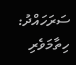ސަރަހައްދު: ހިތާމަވެރި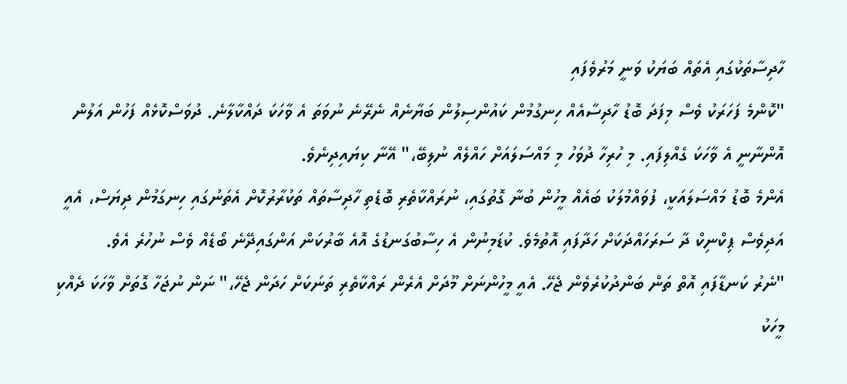ހާދިސާތަކުގައި އެތައް ބަޔަކު ވަނީ މަރުވެފައި
"ކޮންމެ ފަހަރަކު ވެސް މިފަދަ ބޮޑު ހާދިސާއެއް ހިނގުމުން ކައުންސިލުން ބަޔާނެއް ނެރޭނެ ނުވަތަ އެ ވާހަކަ ދައްކާލާނެ. ދުވަސްކޮޅެއް ފަހުން އަލުން އޮންނާނީ އެ ވާހަކަ ގެއްލިފައި. މި ހުރިހާ ދުވަހު މި މައްސަލައަށް ހައްލެއް ނުލިބޭ،" އޭނާ ކިޔައިދިނެވެ.
އެންމެ ބޮޑު މައްސަލައަކީ، ފުވައްމުލަކު ބައެއް މީހުން ބުނާ ގޮތުގައި، ނުރައްކާތެރި ބޮޑެތި ހާދިސާތައް ތަކުރާރުކޮށް އެތަނުގައި ހިނގަމުން ދިޔަސް، އެއީ އަދިވެސް ޕިކްނިކް ދާ ސަރަހައްދަކަށް ހަދާފައި އޮތުމެވެ. ކުޑަމިނުން އެ ހިސާބުގަނޑުގެ އޮއެ ބާރުކަން އަންގައިދޭނެ ބޯޑެއް ވެސް ނުހުރެ އެވެ.
"ނެރު ކަނޑާފައި އޮތް ތަން ބަންދުކުރެވެން ޖެހޭ. އެއީ މީހުންނަށް މޫދަށް އެރެން ރައްކާތެރި ތަނަކަށް ހަދަން ޖެހޭ،" ނަން ނުޖަހާ ގޮތަށް ވާހަކަ ދެއްކި މީހަކު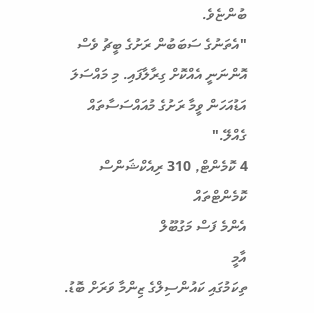ބުންޏެވެ.
"އެތަނުގެ ސަބަބުން ރަށުގެ ބީޗު ވެސް އޮންނަނީ އެއްކޮށް ގިރާލާފައި. މި މައްސަލަ އަޑުއަހަން ވީމާ ރަށުގެ މުއައްސަސާތައް ގެއްލޭ."
4 ކޮމެންޓް, 310 ރިއެކްޝަންސް
ކޮމެންޓްތައް
އެންމެ ފަސް މަގުބޫލް
އާމީ
ތިކަމުގައި ކައުންސިލްގެ ޒިންމާ ވަރަށް ބޮޑު.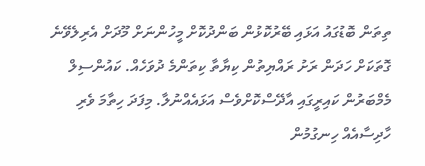ތިތަން ބޮޑުގައު އަޅައި ބޭރުކޮޅުން ބަންދުކޮށް މީހުންނަށް މޫދަށް އެރިލެވޭނެ ގޮތަކަށް ހަދަން ރަށު ރައްޔިތުން ކިޔާތާ ކިތަންމެ ދުވަހެއް. ކައުންސިލް މެމްބަރުން ކައިރީގައި އާދޭސްކޮށްވެސް އަޅައެއްނުލާ. މިފަދަ ހިތާމަ ވެރި ހާދިސާއެއް ހިނގުމުން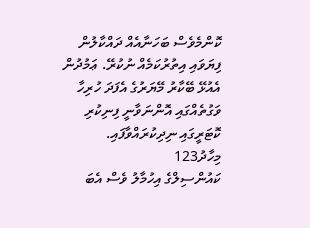ކޮންމެވެސް ބަހަނާއެއް ދައްކާލުން ފިޔަވައި އިތުރުކަމެއް ނުކުރޭ. ޢަމުދުން އެއުޅޭ ބޭކާރު މޭޔަރުގެ އެފަދަ ހުރިހާ ވަގުތެއްގައި އޮންނަވާނީ ފިނިކުރި ކޮޓަރީގައި ނިދިކުރައްވާފައި.
މިހާދު123
ކައުންސިލްގެ އިހުމާލު ވެސް އެބަ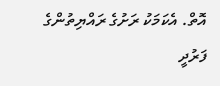އޮތް. އެކަމަކު ރަށުގެ ރައްޔިތުންގެ ފަރުދީ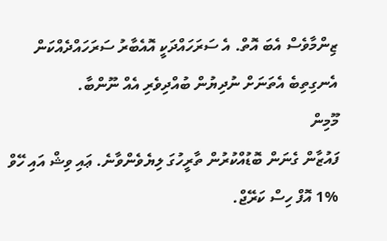ޒިންމާވެސް އެބަ އޮތް. އެ ސަރަހައްދަކީ އޮއެބާރު ސަރަހައްދެއްކަން އެނގިތިބެ އެތަނަށް ނުދިޔުން ބުއްދިވެރި އެއް ނޫންބާ.
މޫމިން
ފައުޒާން ގެނަން ބޮޑުއްކުރުން ތާރީހުގަ ލިޔެވެންވާނެ. ޢައި ވިޝް އައި ހޭވް %1 އޮފް ހިސް ކަރޭޖް.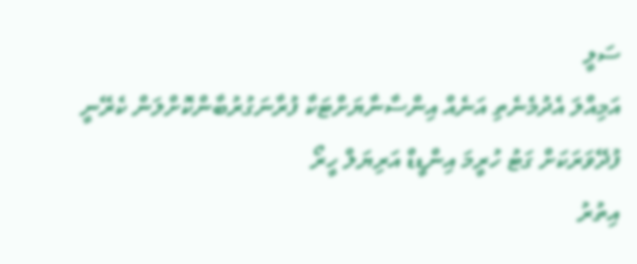ސަލީ
އަމިއްލަ އެދުމެނެތި އަނެއް އިންސާނާޔަށްޓަކާ ފުރާނަގުރުބާންކޮށްލަން ކެރޭނީ ފުދޭވަރަކަށް ގަޓު ހުރީމަ އިންޑީޑް އަރިޔަލް ހީރޯ
އިތުރު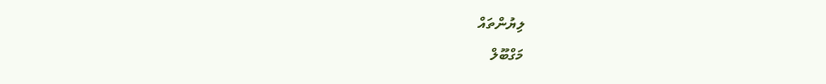ލިޔުންތައް
މަގްބޫލް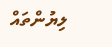ލިޔުންތައް